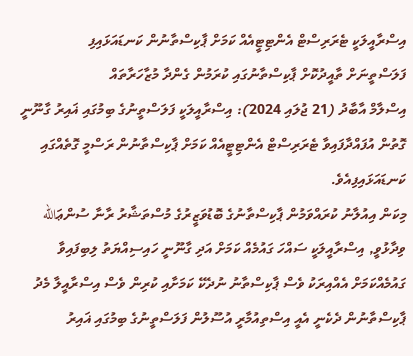އިސްރާއީލަކީ ޓެރަރިސްޓް އެންޓިޓީއެއް ކަމަށް ޕާކިސްތާނުން ކަނޑައަޅައިފި
ފަލަސްތީނަށް ތާއީދުކޮށް ޕާކިސްތާނުގައި ކުރަމުން ގެންދާ މުޒާހަރާތައް
އިސްލާމް އާބާދު (21 ޖުލައި 2024): އިސްރާއީލަކީ ފަލަސްތީނުގެ ބިމުގައި ޣައިރު ގާނޫނީ ގޮތުން އުފައްދާފައިވާ ޓެރަރިސްޓް އެންޓިޓީއެއް ކަމަށް ޕާކިސްތާނުން ރަސްމީ ގޮތެއްގައި ކަނޑައަޅައިފިއެވެ.
މިކަން އިއުލާނު ކުރައްވަމުން ޕާކިސްތާނުގެ ބޮޑުވަޒީރުގެ މުސްތަޝާރު ރާނާ ސުންޢަالله ވިދާޅުވީ, އިސްރާއީލަކީ ސައްހަ ގައުމެއް ކަމަށް އަދި ގާނޫނީ ހައިސިއްޔަތު ލިބިފައިވާ ގައުމެއްކަމަށް އެއްއިރަކު ވެސް ޕާކިސްތާނު ނުދެކޭ ކަމަށާއި ކުރިން ވެސް އިސްރާއީލާ މެދު ޕާކިސްތާނުން ދެކެނީ އެއީ އިސްތިއުމާރީ އުސޫލުން ފަލަސްތީނުގެ ބިމުގައި ޣައިރު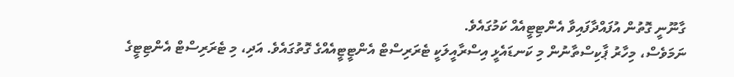ގާނޫނީ ގޮތުން އުފައްދާފައިވާ އެންޓިޓީއެއް ކަމުގައެވެ.
ނަމަވެސް، މިހާރު ޕާކިސްތާނުން މި ކަނޑައެޅީ އިސްރާއީލަކީ ޓެރަރިސްޓް އެންޓީޓީއެއްގެ ގޮތުގައެވެ. އަދި، މި ޓެރަރިސްޓް އެންޓިޓީގެ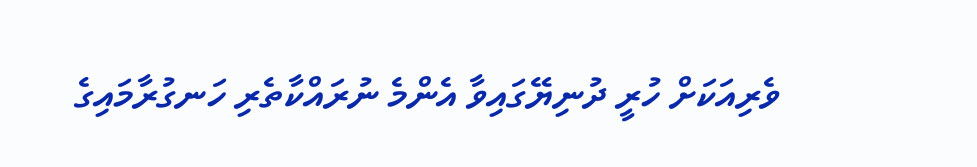ވެރިއަކަށް ހުރީ ދުނިޔޭގައިވާ އެންމެ ނުރައްކާތެރި ހަނގުރާމައިގެ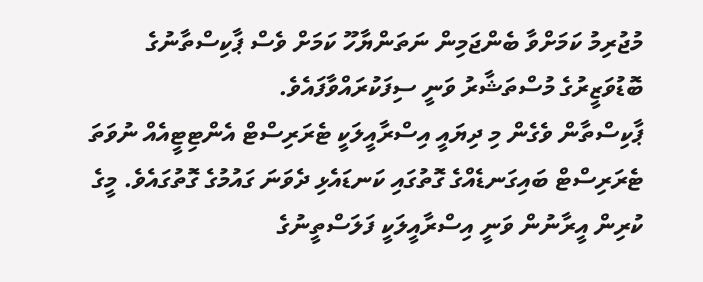މުޖުރިމު ކަމަށްވާ ބެންޖަމިން ނަތަންޔާހޫ ކަމަށް ވެސް ޕާކިސްތާނުގެ ބޮޑުވަޒީރުގެ މުސްތަޝާރު ވަނީ ސިފަކުރައްވާފައެވެ.
ޕާކިސްތާން ވެގެން މި ދިޔައީ އިސްރާއީލަކީ ޓެރަރިސްޓް އެންޓިޓީއެއް ނުވަތަ ޓެރަރިސްޓް ބައިގަނޑެއްގެ ގޮތުގައި ކަނޑައެޅި ދެވަނަ ގައުމުގެ ގޮތުގައެވެ. މީގެ ކުރިން އީރާނުން ވަނީ އިސްރާއީލަކީ ފަލަސްތީނުގެ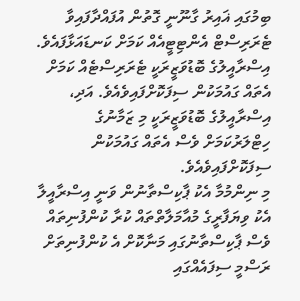ބިމުގައި ޣައިރު ގާނޫނީ ގޮތުން އުފައްދާފައިވާ ޓެރަރިސްޓް އެންޓިޓީއެއް ކަމަށް ކަނޑައަޅާފައެވެ.
އިސްރާއީލުގެ ބޮޑުވަޒީރަކީ ޓެރަރިސްޓެއް ކަމަށް އެތައް ގައުމަކުން ސިފަކޮށްފައިވެއެވެ. އަދި، އިސްރާއީލުގެ ބޮޑުވަޒީރަކީ މި ޒަމާނުގެ ހިޓްލަރުކަމަށް ވެސް އެތައް ގައުމަކުން ސިފަކޮށްފައިވެއެވެ.
މި ނިންމުމާ އެކު ޕާކިސްތާނުން ވަނީ އިސްރާއީލާ އެކު ވިޔަފާރީގެ މުއާމަލާތްތައް ކުރާ ކުންފުނިތައް ވެސް ޕާކިސްތާނުގައި މަނާކޮށް އެ ކުންފުނިތަށް ރަސްމީ ސިފައެއްގައި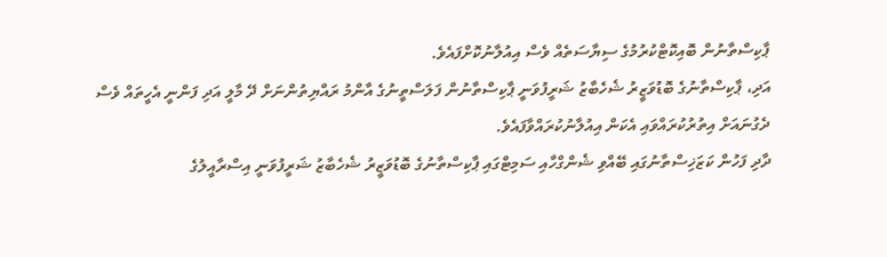ޕާކިސްތާނުން ބޮއިކޮޓްކުރުމުގެ ސިޔާސަތެއް ވެސް އިއުލާނުކޮށްފައެވެ.
އަދި، ޕާކިސްތާނުގެ ބޮޑުވަޒީރު ޝެހެބާޒު ޝަރީފުވަނީ ޕާކިސްތާނުން ފަލަސްތީނުގެ އާންމު ރައްޔިތުންނަށް ދޭ މާލީ އަދި ފަންނީ އެހީތައް ވެސް ދެގުނައަށް އިތުރުކުރައްވައި އެކަން އިއުލާނުކުރައްވާފައެވެ.
ދާދި ފަހުން ކަޒަޚިސްތާނުގައި ބޭއްވި ޝެންގްހާއި ސަމިޓްގައި ޕާކިސްތާނުގެ ބޮޑުވަޒީރު ޝެހެބާޒު ޝަރީފުވަނީ އިސްރާއީލުގެ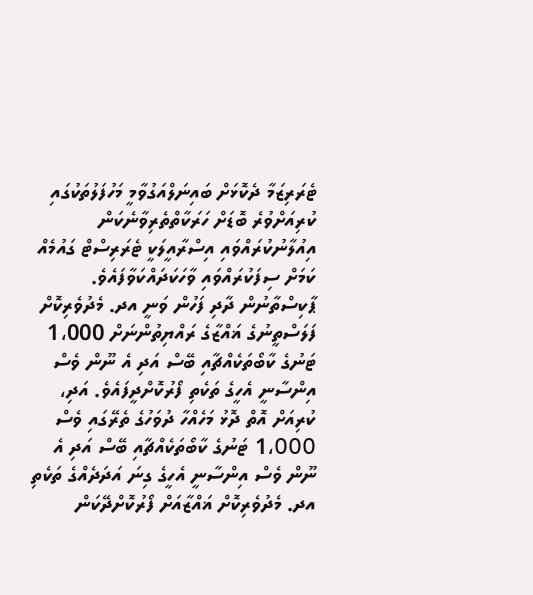ޓެރަރިޒަމާ ދެކޮޅަށް ބައިނަލްއަގުވާމީ މަހުފަލުތަކުގައި ކުރިއަށްވުރެ ބޮޑަށް ހަރަކާތްތެރިވާނެކަން އިއުލާނުކުރައްވައި އިސްރާއީލަކީ ޓެރަރިސްޓް ގައުމެއް ކަމަށް ސިފަކުރައްވައި ވާހަކަދައްކަވާފައެވެ.
ޕާކިސްތާނުން ދާދި ފަހުން ވަނީ އދ. މެދުވެރިކޮށް ފަލަސްތީނުގެ ޣައްޒާގެ ރައްޔިތުންނަށް 1،000 ޓަނުގެ ކާބޯތަކެއްޗާއި ބޭސް އަދި އެ ނޫން ވެސް އިންސާނީ އެހީގެ ތަކެތި ފޯރުކޮށްދީފައެވެ. އަދި، ކުރިއަށް އޮތް ދޮޅު މަހެއްހާ ދުވަހުގެ ތެރޭގައި ވެސް 1،000 ޓަނުގެ ކާބޯތަކެއްޗާއި ބޭސް އަދި އެ ނޫން ވެސް އިންސާނީ އެހީގެ ގިނަ އަދަދެއްގެ ތަކެތި އދ. މެދުވެރިކޮށް ޣައްޒާއަށް ފޯރުކޮށްދޭކަން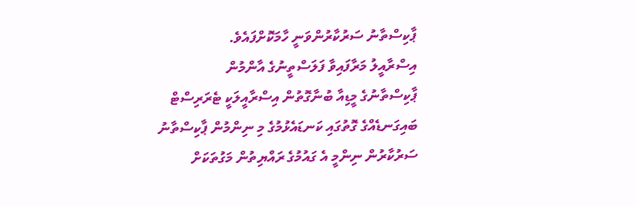ޕާކިސްތާނު ސަރުކާރުންވަނީ ހާމަކޮށްފައެވެ.
އިސްރާއީލު މަރާފައިވާ ފަލަސްތީނުގެ އާންމުން
ޕާކިސްތާނުގެ މީޑިއާ ބުނާގޮތުން އިސްރާއީލަކީ ޓެރަރިސްޓް ބައިގަނޑެއްގެ ގޮތުގައި ކަނޑައެޅުމުގެ މި ނިންމުން ޕާކިސްތާނު ސަރުކާރުން ނިންމީ އެ ގައުމުގެ ރައްޔިތުން މަގުތަކަށް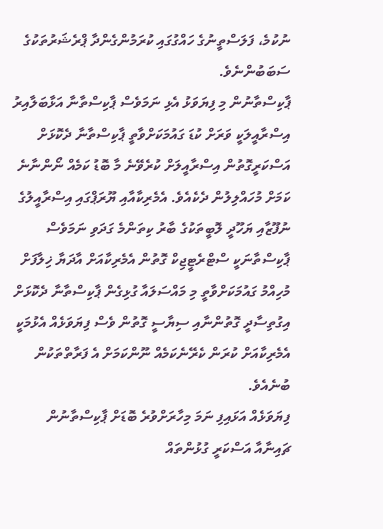ނުކުމެ، ފަލަސްތީނުގެ ހައްގުގައި ކުރަމުންގެންދާ ޕްރެޝަރުތަކުގެ ސަބަބުންނެވެ.
ޕާކިސްތާނުން މި ފިޔަވަޅު އެޅި ނަމަވެސް ޕާކިސްތާނާ އަޅާބަލާއިރު އިސްރާއީލަކީ ވަރަށް ކުޑަ ގައުމަކަށްވާތީ ޕާކިސްތާނާ ދެކޮޅަށް އަސްކަރީގޮތުން އިސްރާއީލަށް ކުރެވޭނެ މާ ބޮޑު ކަމެއް ނޯންނާނެ ކަމަށް މުހައްލިލުން ދެކެއެވެ. އެމެރިކާއާއި ޔޫރަޕްގައި އިސްރާއީލުގެ ނުފޫޒާއި ޔަހޫދީ ލޮބީތަކުގެ ބާރު ކިތަންމެ ގަދަވި ނަމަވެސް ޕާކިސްތާނަކީ ސްޓްރެޓީޖިކް ގޮތުން އެމެރިކާއަށް އާދަޔާ ޚިލާފަށް މުހިއްމު ގައުމަކަށްވާތީ މި މައްސަލައާ ގުޅިގެން ޕާކިސްތާނާ ދެކޮޅަށް އިގުތިސާދީ ގޮތުންނާއި ސިޔާސީ ގޮތުން ވެސް ފިޔަވަޅެއް އެޅުމަކީ އެމެރިކާއަށް ކުރަން ކެރޭނެކަމެއް ނޫންކަމަށް އެ ފަރާތްތަކުން ބުނެއެވެ.
ފިޔަވަޅެއް އަޅައިފި ނަމަ މިހާރަށްވުރެ ބޮޑަށް ޕާކިސްތާނުން ޗައިނާއާ އަސްކަރީ ގުޅުންތައް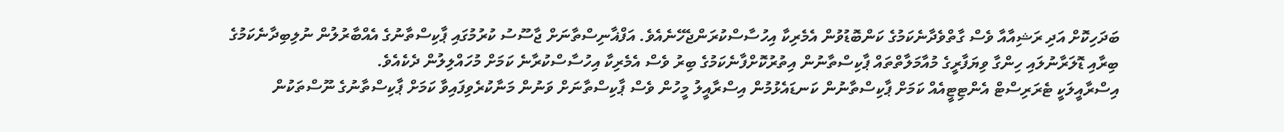ބަދަހިކޮށް އަދި ރަޝިއާއާ ވެސް ގާތްވެދާނެކަމުގެ ކަންބޮޑުވުން އެމެރިކާ އިހުސާސްކުރަންޖެހޭނެއެވެ. އަފްޣާނިސްތާނަށް ޖާސޫސު ކުރުމުގައި ޕާކިސްތާނުގެ އެއްބާރުލުން ނުލިބިދާނެކަމުގެ ބިރާއި ޑޮލަރާނުލައި ހިންގާ ވިޔަފާރީގެ މުއާމަލާތްތައް ޕާކިސްތާނުން އިތުރުކޮށްފާނެކަމުގެ ބިރު ވެސް އެމެރިކާ އިހުސާސްކުރާނެ ކަމަށް މުހައްލިލުން ދެކެއެވެ.
އިސްރާއީލަކީ ޓެރަރިސްޓް އެންޓިޓީއެއް ކަމަށް ޕާކިސްތާނުން ކަނޑައެޅުމުން އިސްރާއީލު މީހުން ވެސް ޕާކިސްތާނަށް ވަނުން މަނާކުރެވިފައިވާ ކަމަށް ޕާކިސްތާނުގެ ނޫސްތަކުން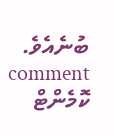ބުނެއެވެ.
comment ކޮމެންޓް